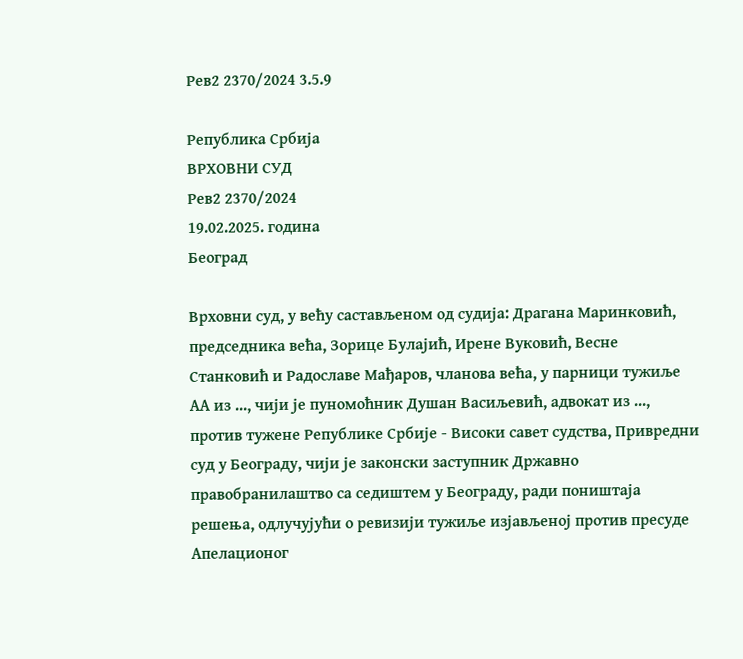Рев2 2370/2024 3.5.9

Република Србија
ВРХОВНИ СУД
Рев2 2370/2024
19.02.2025. година
Београд

Врховни суд, у већу састављеном од судија: Драгана Маринковић, председника већа, Зорице Булајић, Ирене Вуковић, Весне Станковић и Радославе Мађаров, чланова већа, у парници тужиље АА из ..., чији је пуномоћник Душан Васиљевић, адвокат из ..., против тужене Републике Србије - Високи савет судства, Привредни суд у Београду, чији је законски заступник Државно правобранилаштво са седиштем у Београду, ради поништаја решења, одлучујући о ревизији тужиље изјављеној против пресуде Апелационог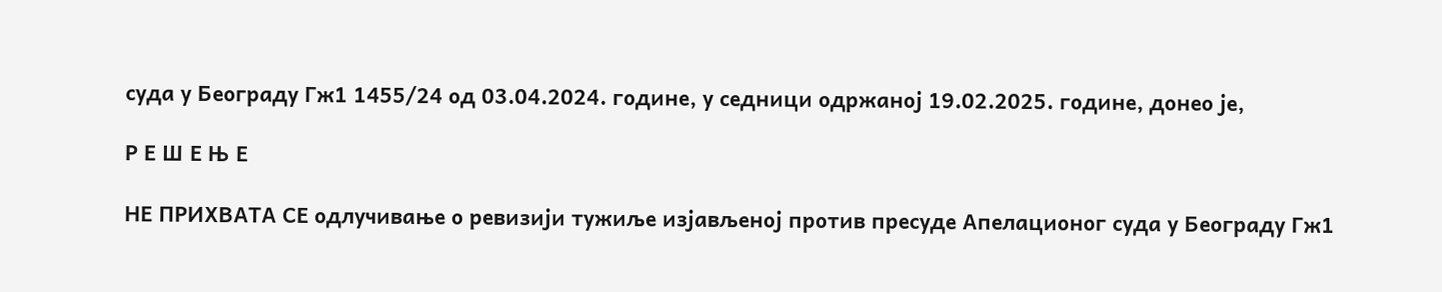суда у Београду Гж1 1455/24 од 03.04.2024. године, у седници одржаној 19.02.2025. године, донео је,

Р Е Ш Е Њ Е

НЕ ПРИХВАТА СЕ одлучивање о ревизији тужиље изјављеној против пресуде Апелационог суда у Београду Гж1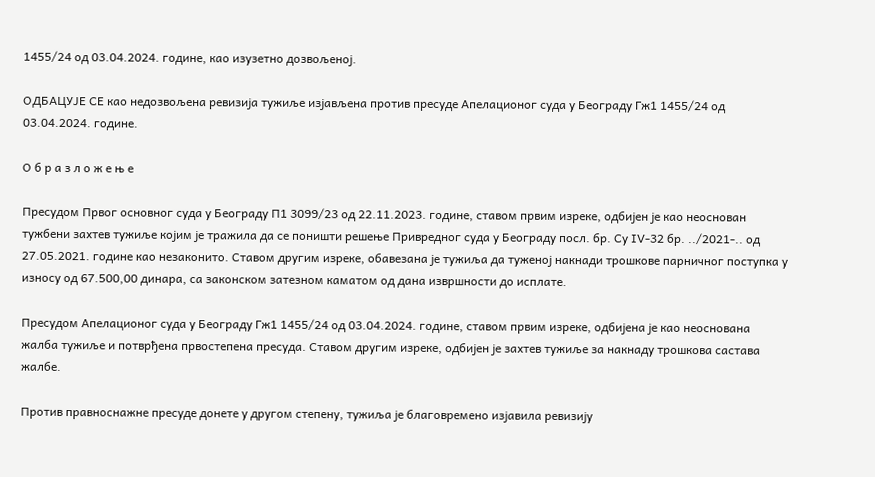1455/24 од 03.04.2024. године, као изузетно дозвољеној.

ОДБАЦУЈЕ СЕ као недозвољена ревизија тужиље изјављена против пресуде Апелационог суда у Београду Гж1 1455/24 од 03.04.2024. године.

О б р а з л о ж е њ е

Пресудом Првог основног суда у Београду П1 3099/23 од 22.11.2023. године, ставом првим изреке, одбијен је као неоснован тужбени захтев тужиље којим је тражила да се поништи решење Привредног суда у Београду посл. бр. Су IV-32 бр. ../2021-.. од 27.05.2021. године као незаконито. Ставом другим изреке, обавезана је тужиља да туженој накнади трошкове парничног поступка у износу од 67.500,00 динара, са законском затезном каматом од дана извршности до исплате.

Пресудом Апелационог суда у Београду Гж1 1455/24 од 03.04.2024. године, ставом првим изреке, одбијена је као неоснована жалба тужиље и потврђена првостепена пресуда. Ставом другим изреке, одбијен је захтев тужиље за накнаду трошкова састава жалбе.

Против правноснажне пресуде донете у другом степену, тужиља је благовремено изјавила ревизију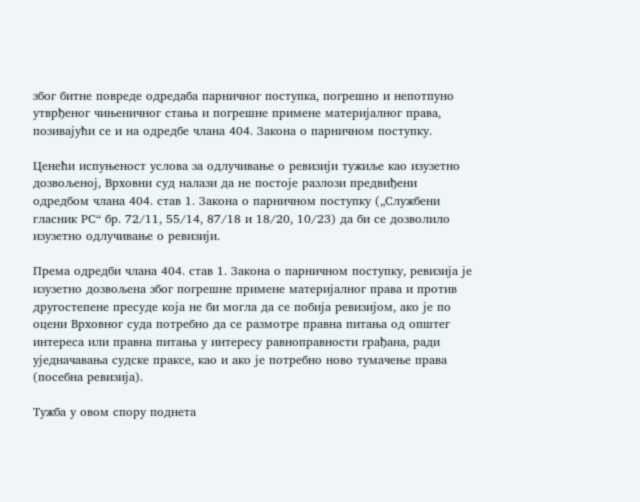због битне повреде одредаба парничног поступка, погрешно и непотпуно утврђеног чињеничног стања и погрешне примене материјалног права, позивајући се и на одредбе члана 404. Закона о парничном поступку.

Ценећи испуњеност услова за одлучивање о ревизији тужиље као изузетно дозвољеној, Врховни суд налази да не постоје разлози предвиђени одредбом члана 404. став 1. Закона о парничном поступку („Службени гласник РС“ бр. 72/11, 55/14, 87/18 и 18/20, 10/23) да би се дозволило изузетно одлучивање о ревизији.

Према одредби члана 404. став 1. Закона о парничном поступку, ревизија је изузетно дозвољена због погрешне примене материјалног права и против другостепене пресуде која не би могла да се побија ревизијом, ако је по оцени Врховног суда потребно да се размотре правна питања од општег интереса или правна питања у интересу равноправности грађана, ради уједначавања судске праксе, као и ако је потребно ново тумачење права (посебна ревизија).

Тужба у овом спору поднета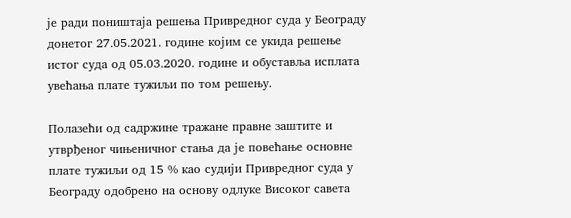је ради поништаја решења Привредног суда у Београду донетог 27.05.2021. године којим се укида решење истог суда од 05.03.2020. године и обуставља исплата увећања плате тужиљи по том решењу.

Полазећи од садржине тражане правне заштите и утврђеног чињеничног стања да је повећање основне плате тужиљи од 15 % као судији Привредног суда у Београду одобрено на основу одлуке Високог савета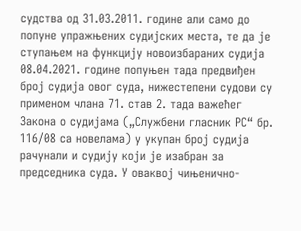судства од 31.03.2011. године али само до попуне упражњених судијских места, те да је ступањем на функцију новоизбараних судија 08.04.2021. године попуњен тада предвиђен број судија овог суда, нижестепени судови су применом члана 71. став 2. тада важећег Закона о судијама („Службени гласник РС“ бр. 116/08 са новелама) у укупан број судија рачунали и судију који је изабран за председника суда. У оваквој чињенично-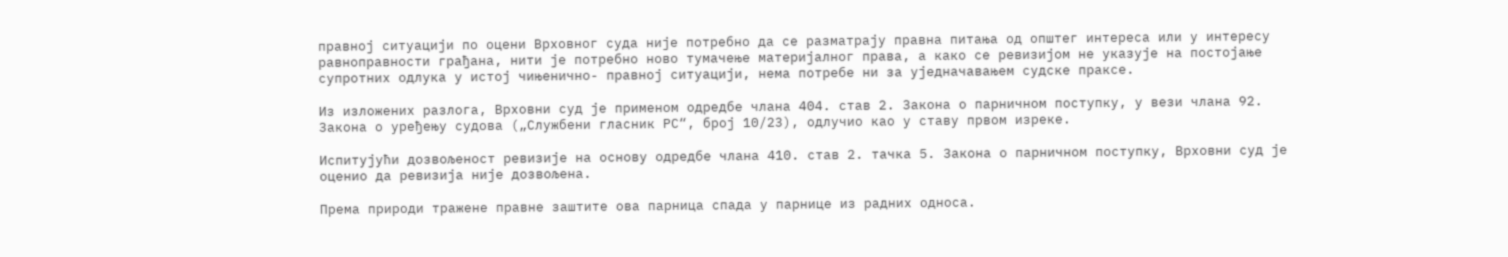правној ситуацији по оцени Врховног суда није потребно да се разматрају правна питања од општег интереса или у интересу равноправности грађана, нити је потребно ново тумачење материјалног права, а како се ревизијом не указује на постојање супротних одлука у истој чињенично- правној ситуацији, нема потребе ни за уједначавањем судске праксе.

Из изложених разлога, Врховни суд је применом одредбе члана 404. став 2. Закона о парничном поступку, у вези члана 92. Закона о уређењу судова („Службени гласник РС“, број 10/23), одлучио као у ставу првом изреке.

Испитујући дозвољеност ревизије на основу одредбе члана 410. став 2. тачка 5. Закона о парничном поступку, Врховни суд је оценио да ревизија није дозвољена.

Према природи тражене правне заштите ова парница спада у парнице из радних односа.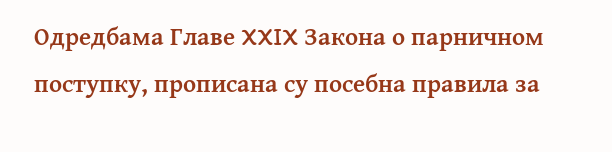Одредбама Главе XXIX Закона о парничном поступку, прописана су посебна правила за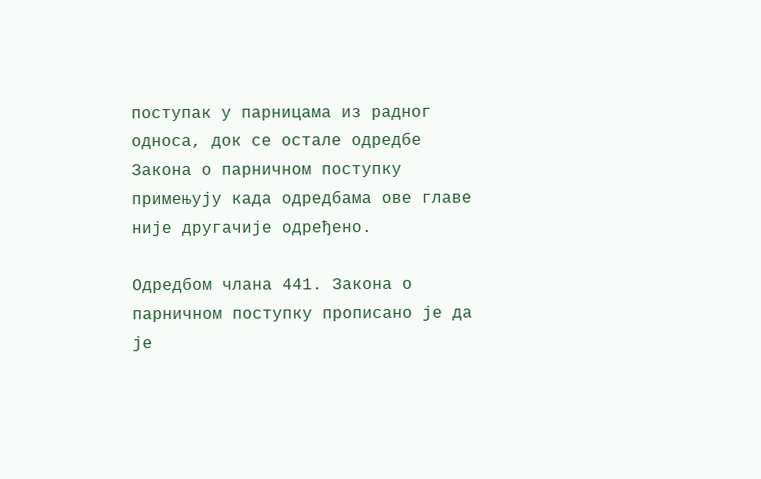поступак у парницама из радног односа, док се остале одредбе Закона о парничном поступку примењују када одредбама ове главе није другачије одређено.

Одредбом члана 441. Закона о парничном поступку прописано је да је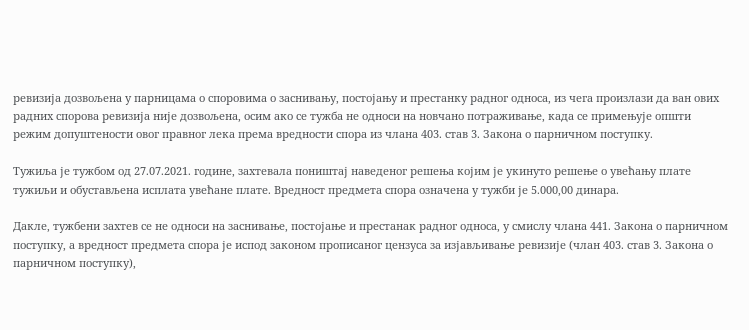ревизија дозвољена у парницама о споровима о заснивању, постојању и престанку радног односа, из чега произлази да ван ових радних спорова ревизија није дозвољена, осим ако се тужба не односи на новчано потраживање, када се примењује општи режим допуштености овог правног лека према вредности спора из члана 403. став 3. Закона о парничном поступку.

Тужиља је тужбом од 27.07.2021. године, захтевала поништај наведеног решења којим је укинуто решење о увећању плате тужиљи и обустављена исплата увећане плате. Вредност предмета спора означена у тужби је 5.000,00 динара.

Дакле, тужбени захтев се не односи на заснивање, постојање и престанак радног односа, у смислу члана 441. Закона о парничном поступку, а вредност предмета спора је испод законом прописаног цензуса за изјављивање ревизије (члан 403. став 3. Закона о парничном поступку),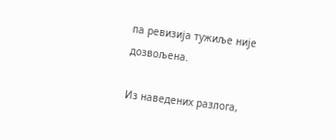па ревизија тужиље није дозвољена.

Из наведених разлога,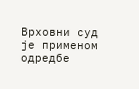Врховни суд је применом одредбе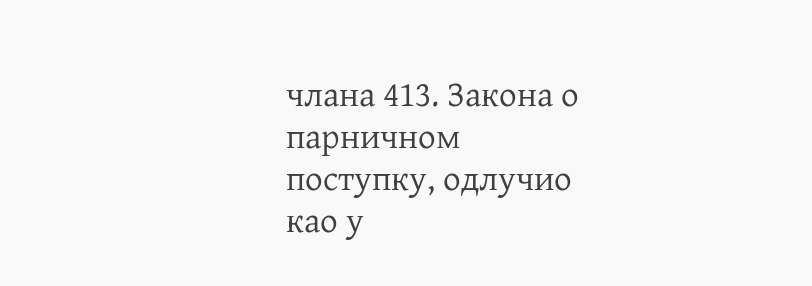члана 413. Закона о парничном поступку, одлучио као у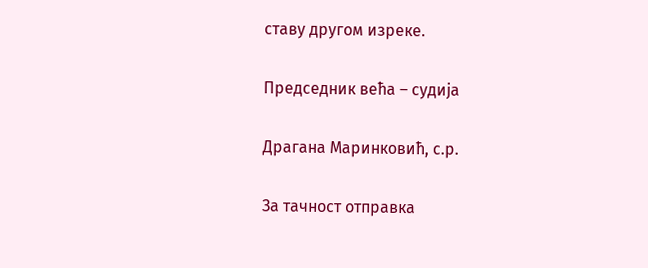ставу другом изреке.

Председник већа – судија

Драгана Маринковић, с.р.

За тачност отправка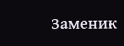Заменик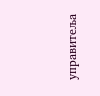управитеља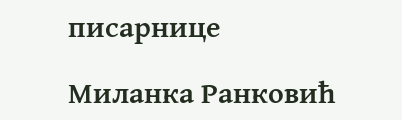писарнице

Миланка Ранковић